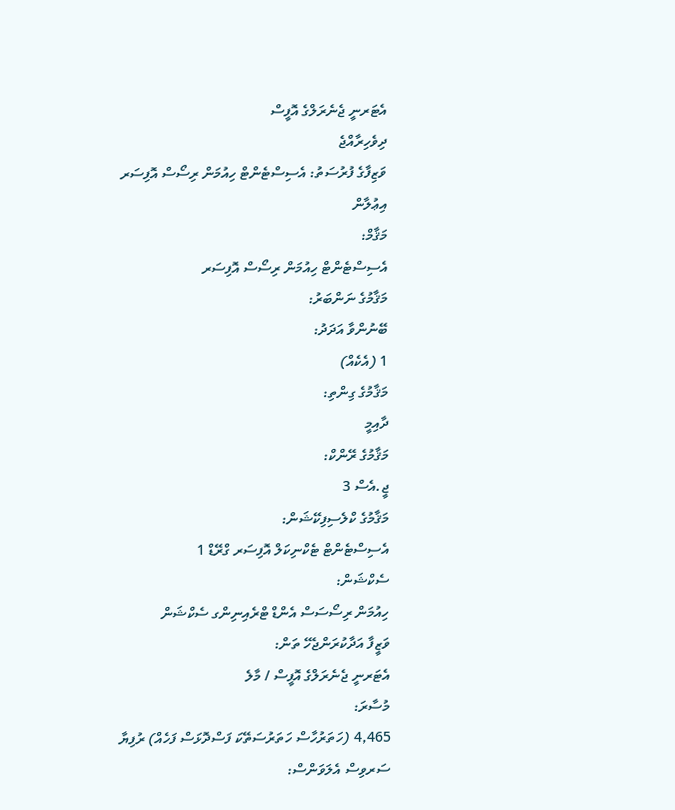އެޓަރނީ ޖެނެރަލްގެ އޮފީސް
ދިވެހިރާއްޖެ
ވަޒިފާގެ ފުރުސަތު: އެސިސްޓެންޓް ހިއުމަން ރިސޯސް އޮފިސަރ
އިޢުލާން
މަޤާމް:
އެސިސްޓެންޓް ހިއުމަން ރިސޯސް އޮފިސަރ
މަޤާމުގެ ނަންބަރު:
ބޭނުންވާ އަދަދު:
1 (އެކެއް)
މަޤާމުގެ ގިންތި:
ދާއިމީ
މަޤާމުގެ ރޭންކް:
ޖީ.އެސް 3
މަޤާމުގެ ކްލެސިފިކޭޝަން:
އެސިސްޓެންޓް ޓެކްނިކަލް އޮފިސަރ ގްރޭޑް 1
ސެކްޝަން:
ހިއުމަން ރިސޯސަސް އެންޑް ޓްރެއިނިންގ ސެކްޝަން
ވަޒީފާ އަދާކުރަންޖެހޭ ތަން:
އެޓަރނީ ޖެނެރަލްގެ އޮފީސް / މާލެ
މުސާރަ:
4,465 (ހަތަރުހާސް ހަތަރުސަތޭކަ ފަސްދޮޅަސް ފަހެއް) ރުފިޔާ
ސަރވިސް އެލަވަންސް: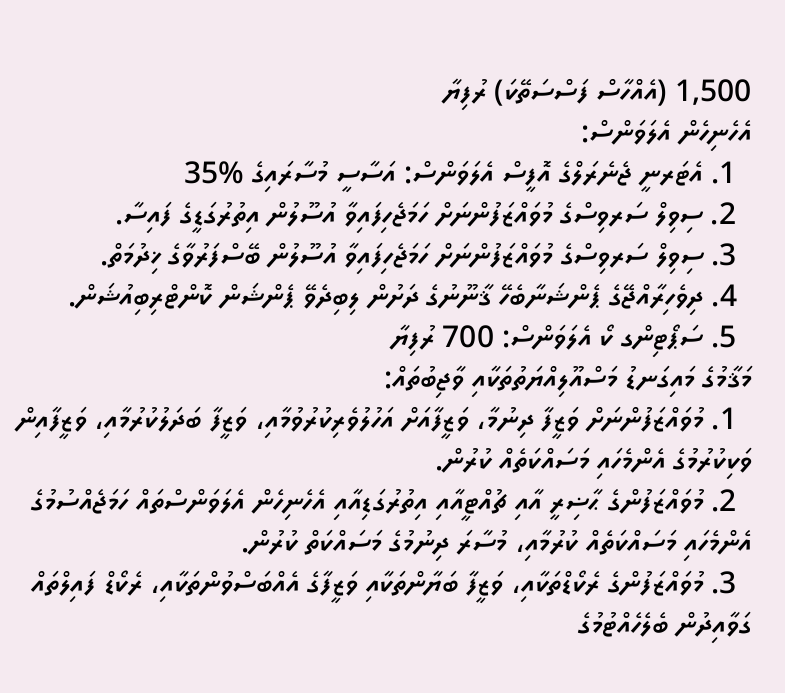1,500 (އެއްހާސް ފަސްސަތޭކަ) ރުފިޔާ
އެހެނިހެން އެލަވަންސް:
  1. އެޓަރނީ ޖެނެރަލްގެ އޮފީސް އެލަވަންސް: އަސާސީ މުސާރައިގެ %35
  2. ސިވިލް ސަރވިސްގެ މުވައްޒަފުންނަށް ހަމަޖެހިފައިވާ އުސޫލުން އިތުރުގަޑީގެ ފައިސާ.
  3. ސިވިލް ސަރވިސްގެ މުވައްޒަފުންނަށް ހަމަޖެހިފައިވާ އުސޫލުން ބޭސްފަރުވާގެ ޚިދުމަތް.
  4. ދިވެހިރާއްޖޭގެ ޕެންޝަނާބެހޭ ޤާނޫނުގެ ދަށުން ލިބިދެވޭ ޕެންޝަން ކޮންޓްރިބިއުޝަން.
  5. ސަޕޯޓިންގ ކޯ އެލަވަންސް: 700 ރުފިޔާ
މަޤާމުގެ މައިގަނޑު މަސްއޫލިއްޔަތުތަކާއި ވާޖިބުތައް:
  1. މުވައްޒަފުންނަށް ވަޒީފާ ދިނުމާ، ވަޒީފާއަށް އަހުލުވެރިކުރުވުމާއި، ވަޒީފާ ބަދަލުކުރުމާއި، ވަޒީފާއިން ވަކިކުރުމުގެ އެންމެހައި މަސައްކަތެއް ކުރުން.
  2. މުވައްޒަފުންގެ ޙާޟިރީ އާއި ޗުއްޓީއާއި އިތުރުގަޑިއާއި އެހެނިހެން އެލަވަންސްތައް ހަމަޖެއްސުމުގެ އެންމެހައި މަސައްކަތެއް ކުރުމާއި، މުސާރަ ދިނުމުގެ މަސައްކަތް ކުރުން.
  3. މުވައްޒަފުންގެ ރެކޯޑްތަކާއި، ވަޒީފާ ބަޔާންތަކާއި ވަޒީފާގެ އެއްބަސްވުންތަކާއި، ރެކޯޑް ފައިލްތައް ގަވާއިދުން ބެލެހެއްޓުމުގެ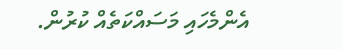އެންމެހައި މަސައްކަތެއް ކުރުން.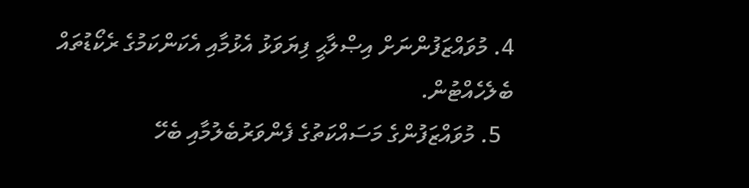4. މުވައްޒަފުންނަށް އިޞްލާޙީ ފިޔަވަޅު އެޅުމާއި އެކަންކަމުގެ ރެކޯޑުތައް ބެލެހެއްޓުން.
  5. މުވައްޒަފުންގެ މަސައްކަތުގެ ފެންވަރުބެލުމާއި ބެހޭ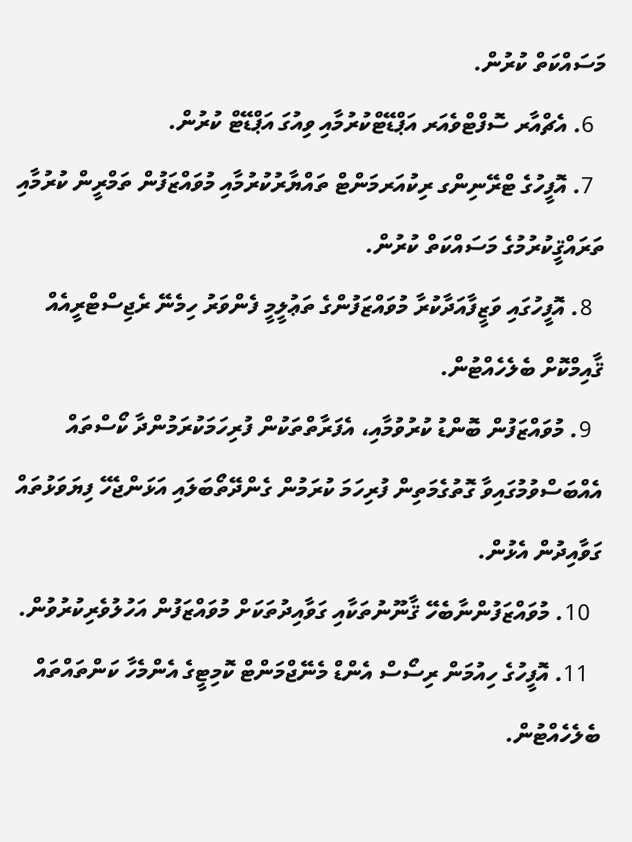މަސައްކަތް ކުރުން.
  6. އެޗްއާރ ސޮފްޓްވެއަރ އަޕްޑޭޓްކުރުމާއި ވިއުގަ އަޕްޑޭޓް ކުރުން.
  7. އޮފީހުގެ ޓްރޭނިންގ ރިކުއަރމަންޓް ތައްޔާރުކުރުމާއި މުވައްޒަފުން ތަމްރީން ކުރުމާއި ތަރައްޤީކުރުމުގެ މަސައްކަތް ކުރުން.
  8. އޮފީހުގައި ވަޒީފާއަދާކުރާ މުވައްޒަފުންގެ ތަޢުލީމީ ފެންވަރު ހިމެނޭ ރެޖިސްޓްރީއެއް ޤާއިމްކޮށް ބެލެހެއްޓުން.
  9. މުވައްޒަފުން ބޮންޑު ކުރުވުމާއި، އެފަރާތްތަކުން ފުރިހަމަކުރަމުންދާ ކޯސްތައް އެއްބަސްވުމުގައިވާ ގޮތުގެމަތިން ފުރިހަމަ ކުރަމުން ގެންދޭތޯބަލައި އަޅަންޖެހޭ ފިޔަވަޅުތައް ގަވާއިދުން އެޅުން.
  10. މުވައްޒަފުންނާބެހޭ ޤާނޫނުތަކާއި ގަވާއިދުތަކަށް މުވައްޒަފުން އަހުލުވެރިކުރުވުން.
  11. އޮފީހުގެ ހިއުމަން ރިސޯސް އެންޑް މެނޭޖްމަންޓް ކޮމިޓީގެ އެންމެހާ ކަންތައްތައް ބެލެހެއްޓުން.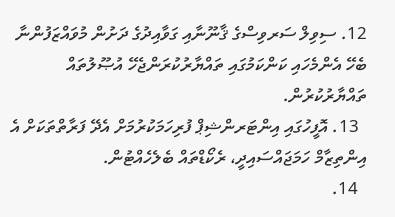12. ސިވިލް ސަރވިސްގެ ޤާނޫނާއި ގަވާއިދުގެ ދަށުން މުވައްޒަފުންނާ ބެހޭ އެންމެހައި ކަންކަމުގައި ތައްޔާރުކުރަންޖެހޭ އުޞޫލުތައް ތައްޔާރުކުރުން.
  13. އޮފީހުގައި އިންޓަރންޝިޕް ފުރިހަމަކުރުމަށް އެދޭ ފަރާތްތަކަށް އެ އިންތިޒާމް ހަމަޖައްސައިދީ، ރެކޯޑްތައް ބެލެހެއްޓުން.
  14.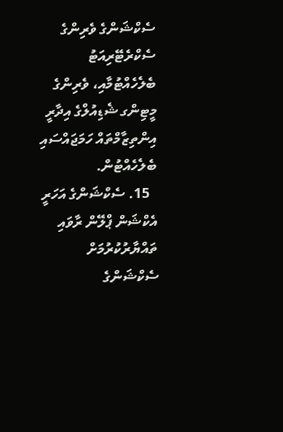ސެކްޝަންގެ ވެރިންގެ ސެކްރެޓޭރިއަޓު ބެލެހެއްޓުމާއި، ވެރިންގެ މީޓިންގ ޝެޑިއުލްގެ އިދާރީ އިންތިޒާމްތައް ހަމަޖައްސައި ބެލެހެއްޓުން.
  15. ސެކްޝަންގެ އަހަރީ އެކްޝަން ޕްލޭން ރާވައި ތައްޔާރުކުރުމަށް ސެކްޝަންގެ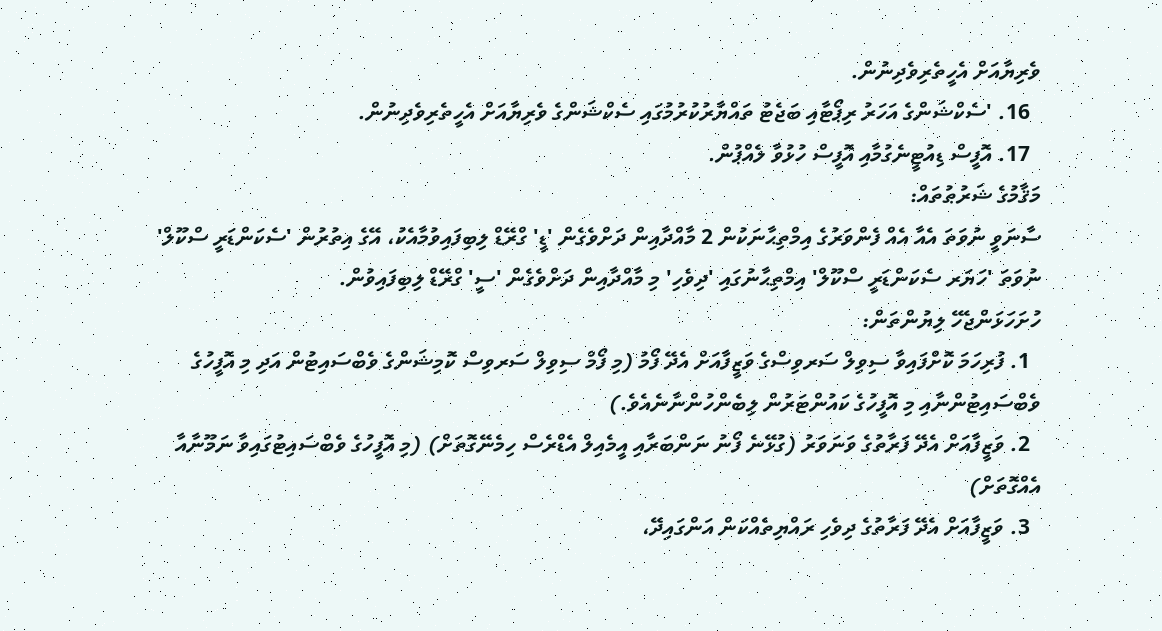ވެރިޔާއަށް އެހީތެރިވެދިނުން.
  16. 'ސެކްޝަންގެ އަހަރު ރިޕޯޓާއި ބަޖެޓު ތައްޔާރުކުރުމުގައި ސެކްޝަންގެ ވެރިޔާއަށް އެހީތެރިވެދިނުން.
  17. އޮފީސް ޑިއުޓީނެގުމާއި އޮފީސް ހުޅުވާ ލެއްޕުން.
މަޤާމުގެ ޝަރުޠުތައް:
ސާނަވީ ނުވަތަ އެއާ އެއް ފެންވަރުގެ އިމްތިޙާނަކުން 2 މާއްދާއިން ދަށްވެގެން 'ޑީ' ގްރޭޑް ލިބިފައިވުމާއެކު، އޭގެ އިތުރުން 'ސެކަންޑަރީ ސްކޫލް' ނުވަތަ 'ހަޔަރ ސެކަންޑަރީ ސްކޫލް' އިމްތިޙާނުގައި 'ދިވެހި' މި މާއްދާއިން ދަށްވެގެން 'ސީ' ގްރޭޑް ލިބިފައިވުން.
ހުށަހަޅަންޖެހޭ ލިޔުންތަން:
  1. ފުރިހަމަ ކޮށްފައިވާ ސިވިލް ސަރވިސްގެ ވަޒީފާއަށް އެދޭ ފޯމު (މި ފޯމް ސިވިލް ސަރވިސް ކޮމިޝަންގެ ވެބްސައިޓުން އަދި މި އޮފީހުގެ ވެބްސައިޓުންނާއި މި އޮފީހުގެ ކައުންޓަރުން ލިބެންހުންނާނެއެވެ.)
  2. ވަޒީފާއަށް އެދޭ ފަރާތުގެ ވަނަވަރު (ގުޅޭނެ ފޯނު ނަންބަރާއި އީމެއިލް އެޑްރެސް ހިމެނޭގޮތަށް) (މި އޮފީހުގެ ވެބްސައިޓުގައިވާ ނަމޫނާއާ އެއްގޮތަށް)
  3. ވަޒީފާއަށް އެދޭ ފަރާތުގެ ދިވެހި ރައްޔިތެއްކަން އަންގައިދޭ،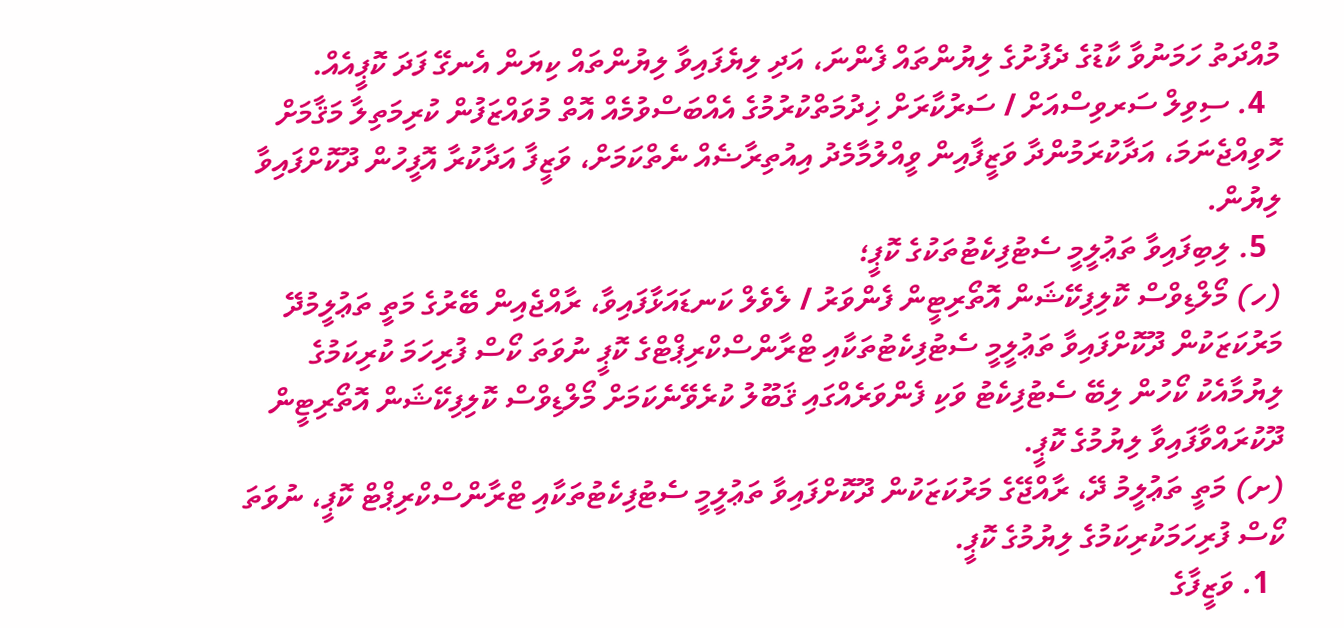މުއްދަތު ހަމަނުވާ ކާޑުގެ ދެފުށުގެ ލިޔުންތައް ފެންނަ، އަދި ލިޔެފައިވާ ލިޔުންތައް ކިޔަން އެނގޭ ފަދަ ކޮޕީއެއް.
  4. ސިވިލް ސަރވިސްއަށް / ސަރުކާރަށް ޚިދުމަތްކުރުމުގެ އެއްބަސްވުމެއް އޮތް މުވައްޒަފުން ކުރިމަތިލާ މަޤާމަށް ހޮވިއްޖެނަމަ، އަދާކުރަމުންދާ ވަޒީފާއިން ވީއްލުމާމެދު އިއުތިރާޟެއް ނެތްކަމަށް، ވަޒީފާ އަދާކުރާ އޮފީހުން ދޫކޮށްފައިވާ ލިޔުން.
  5. ލިބިފައިވާ ތަޢުލީމީ ސެޓުފިކެޓުތަކުގެ ކޮޕީ؛
(ހ) މޯލްޑިވްސް ކޮލިފިކޭޝަން އޮތޯރިޓީން ފެންވަރު / ލެވެލް ކަނޑައަޅާފައިވާ، ރާއްޖެއިން ބޭރުގެ މަތީ ތަޢުލީމުދޭ މަރުކަޒަކުން ދޫކޮށްފައިވާ ތަޢުލީމީ ސެޓުފިކެޓުތަކާއި ޓްރާންސްކްރިޕްޓްގެ ކޮޕީ ނުވަތަ ކޯސް ފުރިހަމަ ކުރިކަމުގެ ލިޔުމާއެކު ކޯހުން ލިބޭ ސެޓުފިކެޓު ވަކި ފެންވަރެއްގައި ޤަބޫލު ކުރެވޭނެކަމަށް މޯލްޑިވްސް ކޮލިފިކޭޝަން އޮތޯރިޓީން ދޫކުރައްވާފައިވާ ލިޔުމުގެ ކޮޕީ.
(ށ) މަތީ ތަޢުލީމު ދޭ، ރާއްޖޭގެ މަރުކަޒަކުން ދޫކޮށްފައިވާ ތަޢުލީމީ ސެޓުފިކެޓުތަކާއި ޓްރާންސްކްރިޕްޓް ކޮޕީ، ނުވަތަ ކޯސް ފުރިހަމަކުރިކަމުގެ ލިޔުމުގެ ކޮޕީ.
  1. ވަޒީފާގެ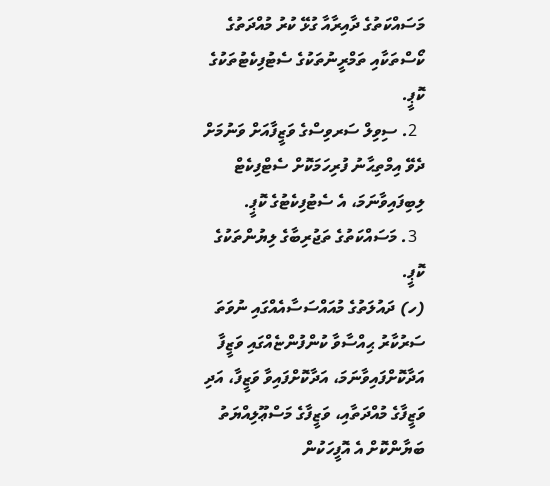މަސައްކަތުގެ ދާއިރާއާ ގުޅޭ ކުރު މުއްދަތުގެ ކޯސްތަކާއި ތަމްރީނުތަކުގެ ސެޓުފިކެޓުތަކުގެ ކޮޕީ.
  2. ސިވިލް ސަރވިސްގެ ވަޒީފާއަށް ވަނުމަށް ދެވޭ އިމްތިޙާނު ފުރިހަމަކޮށް ސެޓްފިކެޓް ލިބިފައިވާނަމަ، އެ ސެޓުފިކެޓުގެ ކޮޕީ.
  3. މަސައްކަތުގެ ތަޖުރިބާގެ ލިޔުންތަކުގެ ކޮޕީ.
(ހ) ދައުލަތުގެ މުއައްސަސާއެއްގައި ނުވަތަ ސަރުކާރު ޙިއްސާވާ ކުންފުންޏެއްގައި ވަޒީފާ އަދާކޮށްފައިވާނަމަ، އަދާކޮށްފައިވާ ވަޒީފާ، އަދި ވަޒީފާގެ މުއްދަތާއި، ވަޒީފާގެ މަސްޢޫލިއްޔަތު ބަޔާންކޮށް އެ އޮފީހަކުން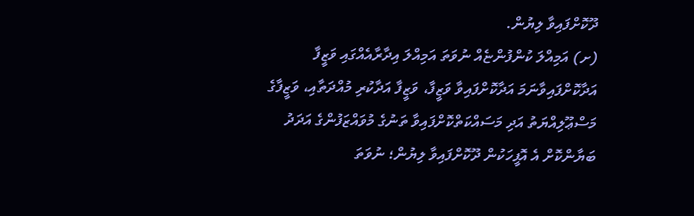ދޫކޮށްފައިވާ ލިޔުން.
(ށ) އަމިއްލަ ކުންފުންޏެއް ނުވަތަ އަމިއްލަ އިދާރާއެއްގައި ވަޒީފާ އަދާކޮށްފައިވާނަމަ އަދާކޮށްފައިވާ ވަޒީފާ، ވަޒީފާ އަދާކުރި މުއްދަތާއި، ވަޒީފާގެ މަސްޢޫލިއްޔަތު އަދި މަސައްކަތްކޮށްފައިވާ ތަނުގެ މުވައްޒަފުންގެ އަދަދު ބަޔާންކޮށް އެ އޮފީހަކުން ދޫކޮށްފައިވާ ލިޔުން؛ ނުވަތަ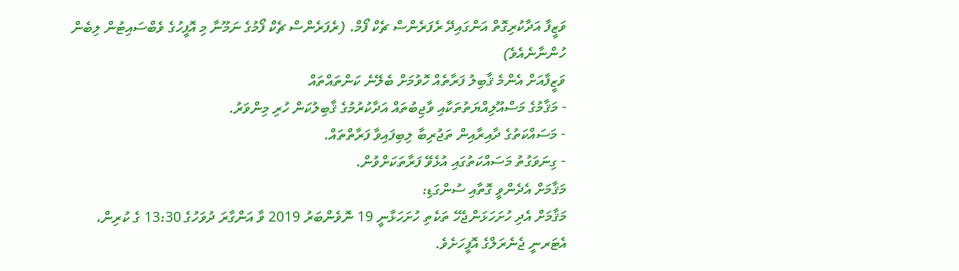ވަޒީފާ އަދާކުރިގޮތް އަންގައިދޭ ރެފަރެންސް ޗެކް ފޯމް. (ރެފަރެންސް ޗެކް ފޯމުގެ ނަމޫނާ މި އޮފީހުގެ ވެބްސައިޓުން ލިބެން ހުންނާނެއެވެ)
ވަޒީފާއަށް އެންމެ ޤާބިލު ފަރާތެއް ހޮވުމަށް ބެލޭނެ ކަންތައްތައް
- މަޤާމުގެ މަސްއޫލިއްޔަތުތަކާއި ވާޖިބުތައް އަދާކުރުމުގެ ޤާބިލުކަން ހުރި މިންވަރު.
- މަސައްކަތުގެ ދާއިރާއިން ތަޖުރިބާ ލިބިފައިވާ ފަރާތްތައް.
- ގިނަވަގުތު މަސައްކަތުގައި އުޅެވޭ ފަރާތަކަށްވުން.
މަޤާމަށް އެދެންވީ ގޮތާއި ސުންގަޑި:
މަޤާމަށް އެދި ހުށަހަޅަންޖެހޭ ތަކެތި ހުށަހަޅާނީ 19 ނޮވެންބަރު 2019 ވާ އަންގާރަ ދުވަހުގެ 13:30 ގެ ކުރިން، އެޓަރނީ ޖެނެރަލްގެ އޮފީހަށެވެ.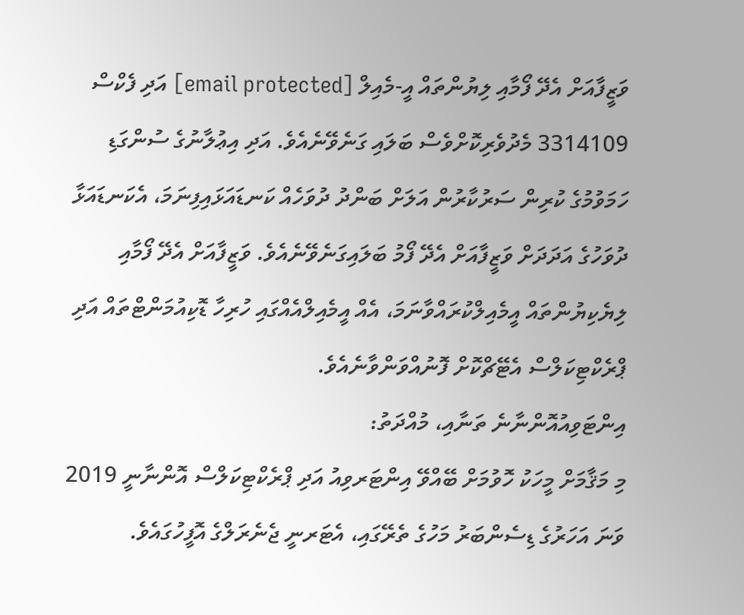ވަޒީފާއަށް އެދޭ ފޯމާއި ލިޔުންތައް އީ-މެއިލް [email protected] އަދި ފެކްސް 3314109 މެދުވެރިކޮށްވެސް ބަލައި ގަނެވޭނެއެވެ. އަދި އިޢުލާނުގެ ސުންގަޑި ހަމަވުމުގެ ކުރިން ސަރުކާރުން އަލަށް ބަންދު ދުވަހެއް ކަނޑައަޅައިފިނަމަ، އެކަނޑައަޅާ ދުވަހުގެ އަދަދަށް ވަޒީފާއަށް އެދޭ ފޯމު ބަލައިގަނެވޭނެއެވެ. ވަޒީފާއަށް އެދޭ ފޯމާއި ލިޔެކިޔުންތައް އީމެއިލްކުރައްވާނަމަ، އެއް އީމެއިލްއެއްގައި ހުރިހާ ޑޮކިއުމަންޓްތައް އަދި ޕްރެކްޓިކަލްސް އެޓޭޗްކޮށް ފޮނުއްވަންވާނެއެވެ.
އިންޓަވިއުއޮންނާނެ ތަނާއި، މުއްދަތު:
މި މަޤާމަށް މީހަކު ހޮވުމަށް ބޭއްވޭ އިންޓަރވިއު އަދި ޕްރެކްޓިކަލްސް އޮންނާނީ 2019 ވަނަ އަހަރުގެ ޑިސެންބަރު މަހުގެ ތެރޭގައި، އެޓަރނީ ޖެނެރަލްގެ އޮފީހުގައެވެ.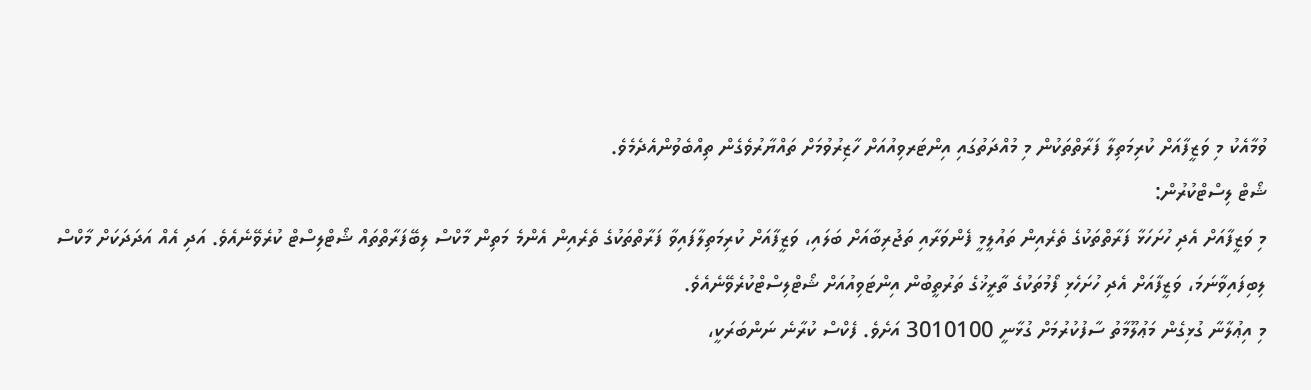ވުމާއެކު މި ވަޒީފާއަށް ކުރިމަތިލާ ފަރާތްތަކުން މި މުއްދަތުގައި އިންޓަރވިއުއަށް ހާޒިރުވުމަށް ތައްޔާރުވެގެން ތިއްބެވުންއެދެމެވެ.
ޝޯޓް ލިސްޓްކުރުން:
މި ވަޒީފާއަށް އެދި ހުށަހަޅާ ފަރާތްތަކުގެ ތެރެއިން ތައުލީމީ ފެންވަރާއި ތަޖުރިބާއަށް ބަލައި، ވަޒީފާއަށް ކުރިމަތިލާފައިވާ ފަރާތްތަކުގެ ތެރެއިން އެންމެ މަތިން މާކްސް ލިބޭފަރާތްތައް ޝޯޓްލިސްޓް ކުރެވޭނެއެވެ. އަދި އެއް އަދަދަކަށް މާކްސް ލިބިފައިވާނަމަ، ވަޒީފާއަށް އެދި ހުށަހެޅި ފޯމުތަކުގެ ތާރީޚުގެ ތަރުތީބުން އިންޓަވިއުއަށް ޝޯޓްލިސްޓްކުރެވޭނެއެވެ.
މި އިޢުލާނާ ގުޅިގެން މަޢުލޫމާތު ސާފުކުރުމަށް ގުޅާނީ 3010100 އަށެވެ. ފެކްސް ކުރާނެ ނަންބަރަކީ،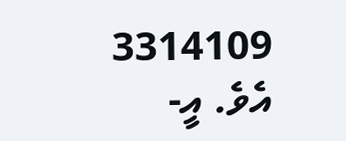3314109 އެވެ. އީ-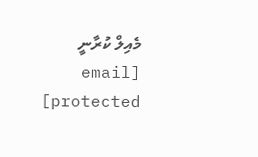މެއިލް ކުރާނީ [email protected]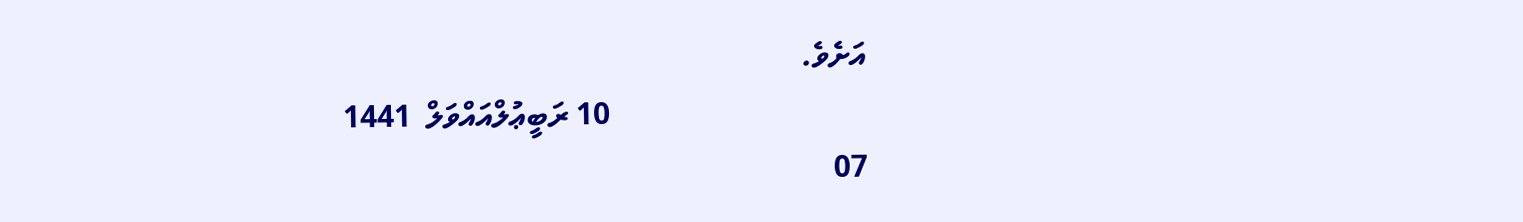އަށެވެ.
                                 10 ރަބީޢުލްއައްވަލް  1441
07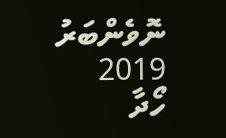ނޮވެންބަރު 2019
ހޯދާ